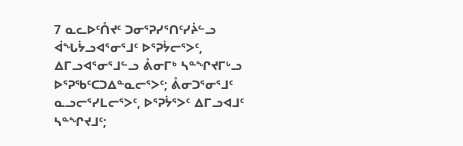7 ᓇᓚᐅᑦᑍᔪᑦ ᑐᓂᕐᕈᓯᕐᑎᑦᓯᔩᓪᓗ ᐋᖓᔮᓗᐊᕐᓂᕐᒧᑦ ᐅᕐᕈᔮᓕᕐᐳᑦ, ᐃᒥᓗᐊᕐᓂᕐᒧᓪᓗ ᕔᓂᒥᒃ ᓴᓐᖏᔪᒥᒡᓗ ᐅᕐᕈᖃᑦᑕᑐᐃᓐᓇᓕᕐᐳᑦ; ᕔᓂᑐᕐᓂᕐᒧᑦ ᓇᓗᓕᕐᓯᒪᓕᕐᐳᑦ, ᐅᕐᕈᔮᕐᐳᑦ ᐃᒥᓗᐊᒧᑦ ᓴᓐᖏᔪᒧᑦ;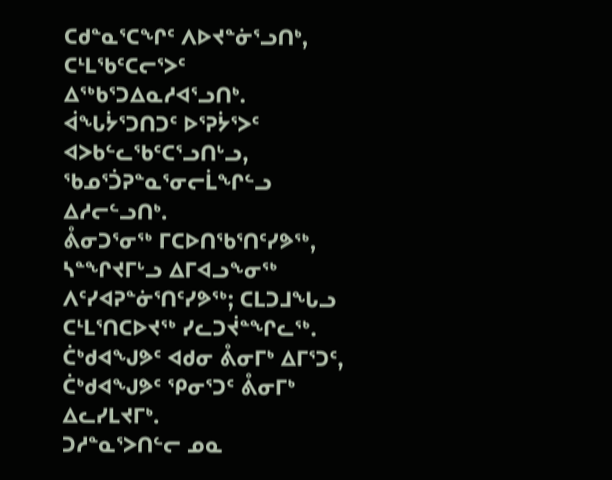ᑕᑯᓐᓇᕐᑕᖏᑦ ᐱᐅᔪᓐᓃᕐᓗᑎᒃ, ᑕᒻᒪᖃᑦᑕᓕᕐᐳᑦ ᐃᖅᑲᕐᑐᐃᓇᓱᐊᕐᓗᑎᒃ.
ᐋᖓᔮᕐᑐᑎᑐᑦ ᐅᕐᕈᔮᕐᐳᑦ ᐊᐳᑲᓪᓚᖃᑦᑕᕐᓗᑎᒡᓗ, ᖃᓄᕐᑑᕈᓐᓇᕐᓂᓕᒫᖏᓪᓗ ᐃᓱᓕᓪᓗᑎᒃ.
ᕔᓂᑐᕐᓂᖅ ᒥᑕᐅᑎᖃᕐᑎᑦᓯᕗᖅ, ᓴᓐᖏᔪᒥᒡᓗ ᐃᒥᐊᓗᖕᓂᖅ ᐱᑦᓯᐊᕈᓐᓃᕐᑎᑦᓯᕗᖅ; ᑕᒪᑐᒧᖓᓗ ᑕᒻᒪᕐᑎᑕᐅᔪᖅ ᓯᓚᑐᔫᓐᖏᓚᖅ.
ᑖᒃᑯᐊᖑᕗᑦ ᐊᑯᓂ ᕔᓂᒥᒃ ᐃᒥᕐᑐᑦ, ᑖᒃᑯᐊᖑᕗᑦ ᕿᓂᕐᑐᑦ ᕔᓂᒥᒃ ᐃᓚᓯᒪᔪᒥᒃ.
ᑐᓱᓐᓇᕐᐳᑎᓪᓕ ᓄᓇ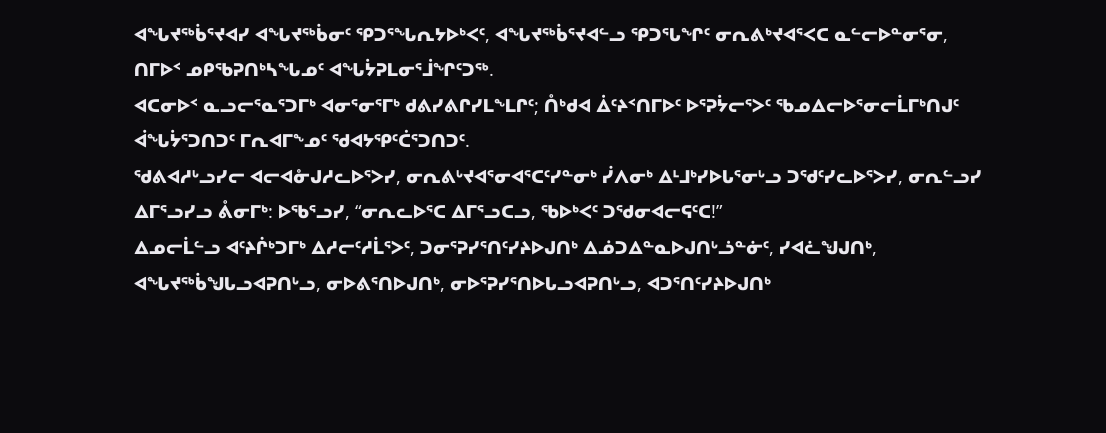ᐊᖓᔪᖅᑳᕐᔪᐊᓯ ᐊᖓᔪᖅᑳᓂᑦ ᕿᑐᕐᖓᕆᔭᐅᒃᐸᑦ, ᐊᖓᔪᖅᑳᕐᔪᐊᓪᓗ ᕿᑐᕐᒐᖏᑦ ᓂᕆᕕᒃᔪᐊᕐᐸᑕ ᓇᓪᓕᐅᓐᓂᕐᓂ, ᑎᒥᐅᑉ ᓄᑭᖃᕈᑎᒃᓴᖓᓄᑦ ᐊᖓᔮᕈᒪᓂᕐᒨᖏᑦᑐᖅ.
ᐊᑕᓂᐅᑉ ᓇᓗᓕᕐᓇᕐᑐᒥᒃ ᐊᓂᕐᓂᕐᒥᒃ ᑯᕕᓯᕕᒋᓯᒪᖕᒪᒋᑦ; ᑍᒃᑯᐊ ᐄᑦᔨᑉᑎᒥᐅᑦ ᐅᕐᕈᔮᓕᕐᐳᑦ ᖃᓄᐃᓕᐅᕐᓂᓕᒫᒥᒃᑎᒍᑦ ᐋᖓᔮᕐᑐᑎᑐᑦ ᒥᕆᐊᒥᖕᓄᑦ ᖁᐊᔭᕿᑦᑖᕐᑐᑎᑐᑦ.
ᖁᕕᐊᓱᒡᓗᓯᓕ ᐊᓕᐊᓁᒍᓱᓚᐅᕐᐳᓯ, ᓂᕆᕕᒡᔪᐊᕐᓂᐊᕐᑕᑦᓯᓐᓂᒃ ᓰᐱᓂᒃ ᐃᒻᒧᒃᓯᐅᒐᕐᓂᒡᓗ ᑐᖁᑦᓯᓚᐅᕐᐳᓯ, ᓂᕆᓪᓗᓯ ᐃᒥᕐᓗᓯᓗ ᕔᓂᒥᒃ: ᐅᖃᕐᓗᓯ, “ᓂᕆᓚᐅᕐᑕ ᐃᒥᕐᓗᑕᓗ, ᖃᐅᒃᐸᑦ ᑐᖁᓂᐊᓕᕋᑦᑕ!”
ᐃᓄᓕᒫᓪᓗ ᐊᑦᔨᒌᒃᑐᒥᒃ ᐃᓱᓕᑦᓱᒫᕐᐳᑦ, ᑐᓂᕐᕈᓯᕐᑎᑦᓯᔨᐅᒍᑎᒃ ᐃᓅᑐᐃᓐᓇᐅᒍᑎᒡᓘᓐᓃᑦ, ᓯᐊᓛᖑᒍᑎᒃ, ᐊᖓᔪᖅᑳᖑᒐᓗᐊᕈᑎᒡᓗ, ᓂᐅᕕᕐᑎᐅᒍᑎᒃ, ᓂᐅᕐᕈᓯᕐᑎᐅᒐᓗᐊᕈᑎᒡᓗ, ᐊᑐᕐᑎᑦᓯᔨᐅᒍᑎᒃ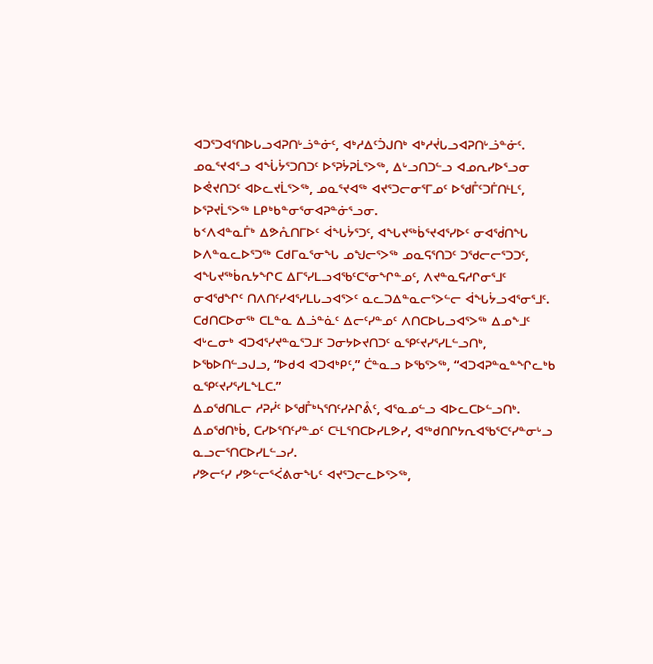ᐊᑐᕐᑐᐊᕐᑎᐅᒐᓗᐊᕈᑎᒡᓘᓐᓃᑦ, ᐊᒃᓱᐃᑦᑑᒍᑎᒃ ᐊᒃᓱᔫᒐᓗᐊᕈᑎᒡᓘᓐᓃᑦ.
ᓄᓇᕐᔪᐊᕐᓗ ᐊᖔᔮᕐᑐᑎᑐᑦ ᐅᕐᕈᔮᕈᒫᕐᐳᖅ, ᐃᒡᓗᑎᑐᓪᓗ ᐊᓄᕆᓯᐅᕐᓗᓂ ᐅᕚᔪᑎᑐᑦ ᐊᐅᓚᔪᒫᕐᐳᖅ, ᓄᓇᕐᔪᐊᖅ ᐊᔪᕐᑐᓕᓂᕐᒥᓄᑦ ᐅᖁᒤᑦᑐᒦᑎᒻᒪᑦ, ᐅᕐᕈᔪᒫᕐᐳᖅ ᒪᑭᒃᑲᓐᓂᕐᓂᐊᕈᓐᓃᕐᓗᓂ.
ᑲᑉᐱᐊᓐᓇᒦᒃ ᐃᕗᕅᑎᒥᐅᑦ ᐋᖓᔮᕐᑐᑦ, ᐊᖓᔪᖅᑳᕐᔪᐊᕐᓯᐅᑦ ᓂᐊᖂᑎᖓ ᐅᐱᓐᓇᓚᐅᕐᑐᖅ ᑕᑯᒥᓇᕐᓂᖓ ᓄᖑᓕᕐᐳᖅ ᓄᓇᕋᕐᑎᑐᑦ ᑐᖁᓕᓕᕐᑐᑐᑦ, ᐊᖓᔪᖅᑳᕆᔭᖏᑕ ᐃᒥᕐᓯᒪᓗᐊᖃᑦᑕᕐᓂᖏᓐᓄᑦ, ᐱᔪᓐᓇᕋᓱᒋᓂᕐᒧᑦ ᓂᐊᖁᖏᑦ ᑎᐱᑎᑦᓯᐊᕐᓯᒪᒐᓗᐊᕐᐳᑦ ᓇᓚᑐᐃᓐᓇᓕᕐᐳᓪᓕ ᐋᖓᔮᓗᐊᕐᓂᕐᒧᑦ.
ᑕᑯᑎᑕᐅᓂᖅ ᑕᒪᓐᓇ ᐃᓘᓐᓈᑦ ᐃᓕᑦᓯᓐᓄᑦ ᐱᑎᑕᐅᒐᓗᐊᕐᐳᖅ ᐃᓄᖕᒧᑦ ᐊᒡᓚᓂᒃ ᐊᑐᐊᕐᓯᔪᓐᓇᕐᑐᒧᑦ ᑐᓂᔭᐅᔪᑎᑐᑦ ᓇᕿᑦᔪᓯᕐᓯᒪᓪᓗᑎᒃ, ᐅᖃᐅᑎᓪᓗᒍᓗ, “ᐅᑯᐊ ᐊᑐᐊᒃᑭᑦ,” ᑖᓐᓇᓗ ᐅᖃᕐᐳᖅ, “ᐊᑐᐊᕈᓐᓇᓐᖏᓚᒃᑲ ᓇᕿᑦᔪᓯᕐᓯᒪᖕᒪᑕ.”
ᐃᓄᖁᑎᒪᓕ ᓱᕈᓰᑦ ᐅᖁᒤᒃᓴᕐᑎᑦᓯᔨᒋᕔᑦ, ᐊᕐᓇᓄᓪᓗ ᐊᐅᓚᑕᐅᓪᓗᑎᒃ. ᐃᓄᖁᑎᒃᑳ, ᑕᓯᐅᕐᑎᑦᓯᓐᓄᑦ ᑕᒻᒪᕐᑎᑕᐅᓯᒪᕗᓯ, ᐊᖅᑯᑎᒋᔭᕆᐊᖃᕐᑕᑦᓯᓐᓂᒡᓗ ᓇᓗᓕᕐᑎᑕᐅᓯᒪᓪᓗᓯ.
ᓯᕗᓕᑦᓯ ᓯᕗᓪᓕᕐᐹᕕᓂᖓᑦ ᐊᔪᕐᑐᓕᓚᐅᕐᐳᖅ,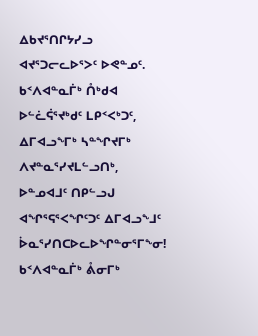ᐃᑲᔪᕐᑎᒋᔭᓯᓗ ᐊᔪᕐᑐᓕᓚᐅᕐᐳᑦ ᐅᕙᓐᓄᑦ.
ᑲᑉᐱᐊᓐᓇᒦᒃ ᑍᒃᑯᐊ ᐅᓪᓛᕌᕐᔪᒃᑯᑦ ᒪᑭᑉᐸᒃᑐᑦ, ᐃᒥᐊᓗᖕᒥᒃ ᓴᓐᖏᔪᒥᒃ ᐱᔪᓐᓇᕐᓯᔪᒪᓪᓗᑎᒃ, ᐅᓐᓄᐊᒧᑦ ᑎᑭᓪᓗᒍ ᐊᖏᕐᕋᕐᐸᖏᑦᑐᑦ ᐃᒥᐊᓗᖕᒧᑦ ᐆᓇᕐᓯᑎᑕᐅᓚᐅᖏᓐᓂᕐᒥᖕᓂ!
ᑲᑉᐱᐊᓐᓇᒦᒃ ᕔᓂᒥᒃ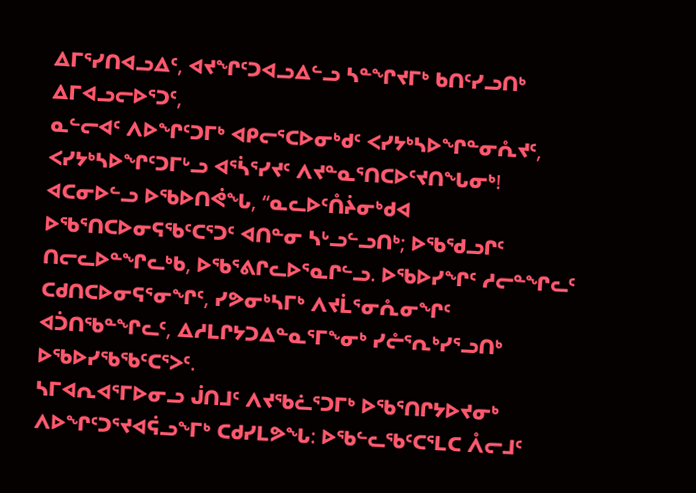ᐃᒥᕐᓯᑎᐊᓗᐃᑦ, ᐊᔪᖏᑦᑐᐊᓗᐃᓪᓗ ᓴᓐᖏᔪᒥᒃ ᑲᑎᑦᓯᓗᑎᒃ ᐃᒥᐊᓗᓕᐅᕐᑐᑦ,
ᓇᓪᓕᐊᑦ ᐱᐅᖏᑦᑐᒥᒃ ᐊᑭᓕᕐᑕᐅᓂᒃᑯᑦ ᐸᓯᔭᒃᓴᐅᖏᓐᓂᕅᔪᑦ, ᐸᓯᔭᒃᓴᐅᖏᑦᑐᒥᒡᓗ ᐊᕐᓵᕐᓯᔪᑦ ᐱᔪᓐᓇᕐᑎᑕᐅᑦᔪᑎᖓᓂᒃ!
ᐊᑕᓂᐅᓪᓗ ᐅᖃᐅᑎᕚᖓ, “ᓇᓚᐅᑦᑍᔩᓂᒃᑯᐊ ᐅᖃᕐᑎᑕᐅᓂᕋᖃᑦᑕᕐᑐᑦ ᐊᑎᓐᓂ ᓴᒡᓗᓪᓗᑎᒃ; ᐅᖃᖁᓗᒋᑦ ᑎᓕᓚᐅᓐᖏᓚᒃᑲ, ᐅᖃᕐᕕᒋᓚᐅᕐᓇᒋᓪᓗ. ᐅᖃᐅᓯᖏᑦ ᓱᓕᓐᖏᓚᑦ ᑕᑯᑎᑕᐅᓂᕋᕐᓂᖏᑦ, ᓯᕗᓂᒃᓴᒥᒃ ᐱᔪᒫᕐᓂᕅᓂᖏᑦ ᐊᑑᑎᖃᓐᖏᓚᑦ, ᐃᓱᒪᒋᔭᑐᐃᓐᓇᕐᒥᖕᓂᒃ ᓯᓔᕐᕆᒃᓯᕐᓗᑎᒃ ᐅᖃᐅᓯᖃᖃᑦᑕᕐᐳᑦ.
ᓴᒥᐊᕆᐊᕐᒥᐅᓂᓗ ᒎᑎᒧᑦ ᐱᔪᖃᓛᕐᑐᒥᒃ ᐅᖃᕐᑎᒋᔭᐅᔪᓂᒃ ᐱᐅᖏᑦᑐᕐᔪᐊᕌᓗᖕᒥᒃ ᑕᑯᓯᒪᕗᖓ: ᐅᖃᓪᓚᖃᑦᑕᕐᒪᑕ ᐰᓕᒧᑦ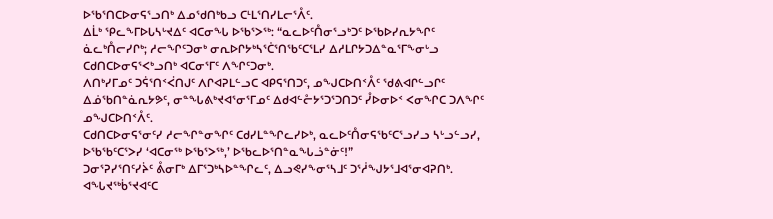ᐅᖃᕐᑎᑕᐅᓂᕋᕐᓗᑎᒃ ᐃᓄᖁᑎᒃᑲᓗ ᑕᒻᒪᕐᑎᓯᒪᓕᕐᐰᑦ.
ᐃᒫᒃ ᕿᓚᖕᒥᐅᒐᓴᒡᔪᐃᑦ ᐊᑕᓂᖓ ᐅᖃᕐᐳᖅ: “ᓇᓚᐅᑦᑍᓂᕐᓗᒃᑐᑦ ᐅᖃᐅᓯᕆᔭᖏᑦ ᓈᓚᒃᑍᓕᓯᒋᒃ; ᓱᓕᖏᑦᑐᓂᒃ ᓂᕆᐅᒋᔭᒃᓴᕐᑖᕐᑎᖃᑦᑕᕐᒪᓯ ᐃᓱᒪᒋᔭᑐᐃᓐᓇᕐᒥᖕᓂᒡᓗ ᑕᑯᑎᑕᐅᓂᕋᕐᐸᒃᓗᑎᒃ ᐊᑕᓂᕐᒥᑦ ᐱᖏᑦᑐᓂᒃ.
ᐱᑎᒃᓯᒥᓄᑦ ᑐᕌᕐᑎᑉᐹᑎᒍᑦ ᐱᒋᐊᕈᒪᓪᓗᑕ ᐊᑭᕋᕐᑎᑐᑦ, ᓄᖑᑕᐅᑎᑉᐰᑦ ᖁᕕᐊᒋᓪᓗᒋᑦ ᐃᓅᖃᑎᓐᓈᕆᔭᕗᑦ, ᓂᓐᖓᕕᒃᔪᐊᕐᓂᕐᒥᓄᑦ ᐃᑯᐊᓪᓔᔭᕐᑐᕐᑐᑎᑐᑦ ᓮᐅᓂᐅᑉ ᐸᓂᖏᑕ ᑐᐱᖏᑦ ᓄᖑᑕᐅᑎᑉᐰᑦ.
ᑕᑯᑎᑕᐅᓂᕋᕐᓂᑦᓯ ᓱᓕᖏᓐᓂᖏᑦ ᑕᑯᓯᒪᓐᖏᓚᓯᐅᒃ, ᓇᓚᐅᑦᑍᓂᕋᖃᑦᑕᕐᓗᓯᓗ ᓴᒡᓗᓪᓗᓯ, ᐅᖃᖃᑦᑕᕐᐳᓯ ‘ᐊᑕᓂᖅ ᐅᖃᕐᐳᖅ,’ ᐅᖃᓚᐅᕐᑎᓐᓇᖓᓘᓐᓃᑦ!”
ᑐᓂᕐᕈᓯᕐᑎᑦᓯᔩᑦ ᕔᓂᒥᒃ ᐃᒥᕐᑐᒃᓴᐅᓐᖏᓚᑦ, ᐃᓗᕙᓯᖕᓂᕐᓴᒧᑦ ᑐᕐᓲᖑᔭᕐᒧᐊᕐᓂᐊᕈᑎᒃ.
ᐊᖓᔪᖅᑳᕐᔪᐊᑦᑕ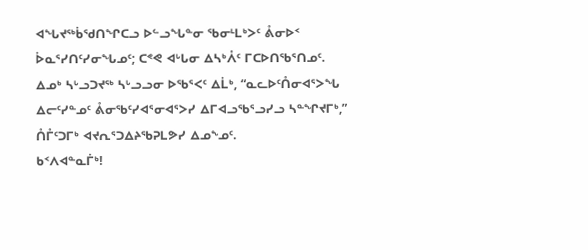ᐊᖓᔪᖅᑳᖁᑎᖏᑕᓗ ᐅᓪᓗᖓᓐᓂ ᖃᓂᒻᒪᒃᐳᑦ ᕔᓂᐅᑉ ᐆᓇᕐᓯᑎᑦᓯᓂᖓᓄᑦ; ᑕᕝᕙ ᐊᒡᒐᓂ ᐃᓴᒃᐰᑦ ᒥᑕᐅᑎᖃᕐᑎᓄᑦ.
ᐃᓄᒃ ᓴᒡᓗᑐᔪᖅ ᓴᒡᓗᓗᓂ ᐅᖃᕐᐸᑦ ᐃᒫᒃ, “ᓇᓚᐅᑦᑍᓂᐊᕐᐳᖓ ᐃᓕᑦᓯᓐᓄᑦ ᕔᓂᖃᑦᓯᐊᕐᓂᐊᕐᐳᓯ ᐃᒥᐊᓗᖃᕐᓗᓯᓗ ᓴᓐᖏᔪᒥᒃ,” ᑍᒤᑦᑐᒥᒃ ᐊᔪᕆᕐᑐᐃᔨᖃᕈᒪᕗᓯ ᐃᓄᖕᓄᑦ.
ᑲᑉᐱᐊᓐᓇᒦᒃ!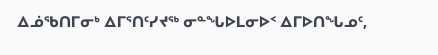ᐃᓅᖃᑎᒥᓂᒃ ᐃᒥᕐᑎᑦᓯᔪᖅ ᓂᓐᖓᐅᒪᓂᐅᑉ ᐃᒥᐅᑎᖓᓄᑦ,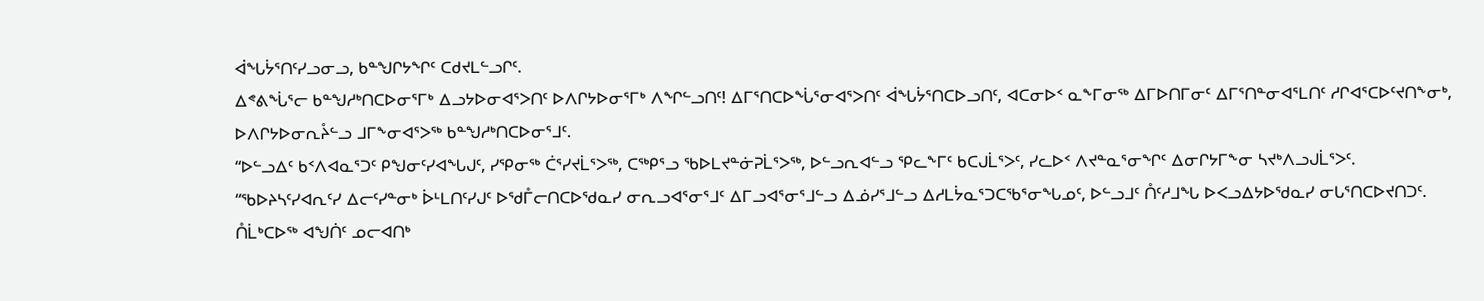ᐋᖓᔮᕐᑎᑦᓯᓗᓂᓗ, ᑲᓐᖑᒋᔭᖏᑦ ᑕᑯᔪᒪᓪᓗᒋᑦ.
ᐃᕝᕕᖔᕐᓕ ᑲᓐᖑᓱᒃᑎᑕᐅᓂᕐᒥᒃ ᐃᓗᔭᐅᓂᐊᕐᐳᑎᑦ ᐅᐱᒋᔭᐅᓂᕐᒥᒃ ᐱᖏᓪᓗᑎᑦ! ᐃᒥᕐᑎᑕᐅᖔᕐᓂᐊᕐᐳᑎᑦ ᐋᖓᔮᕐᑎᑕᐅᓗᑎᑦ, ᐊᑕᓂᐅᑉ ᓇᖕᒥᓂᖅ ᐃᒥᐅᑎᒥᓂᑦ ᐃᒥᕐᑎᓐᓂᐊᕐᒪᑎᑦ ᓱᒋᐊᕐᑕᐅᑦᔪᑎᖕᓂᒃ, ᐅᐱᒋᔭᐅᓂᕆᔧᓪᓗ ᒧᒥᖕᓂᐊᕐᐳᖅ ᑲᓐᖑᓱᒃᑎᑕᐅᓂᕐᒧᑦ.
“ᐅᓪᓗᐃᑦ ᑲᑉᐱᐊᓇᕐᑐᑦ ᑭᖑᓂᑦᓯᐊᖓᒍᑦ, ᓯᕿᓂᖅ ᑖᕐᓯᔪᒫᕐᐳᖅ, ᑕᖅᑭᕐᓗ ᖃᐅᒪᔪᓐᓃᕈᒫᕐᐳᖅ, ᐅᓪᓗᕆᐊᓪᓗ ᕿᓚᖕᒥᑦ ᑲᑕᒍᒫᕐᐳᑦ, ᓯᓚᐅᑉ ᐱᔪᓐᓇᕐᓂᖏᑦ ᐃᓂᒋᔭᒥᖕᓂ ᓴᔪᒃᐱᓗᒍᒫᕐᐳᑦ.
“ᖃᐅᔨᓴᑦᓯᐊᕆᑦᓯ ᐃᓕᑦᓯᓐᓂᒃ ᐆᒻᒪᑎᑦᓯᒍᑦ ᐅᖁᒤᓕᑎᑕᐅᖁᓇᓯ ᓂᕆᓗᐊᕐᓂᕐᒧᑦ ᐃᒥᓗᐊᕐᓂᕐᒧᓪᓗ ᐃᓅᓯᕐᒧᓪᓗ ᐃᓱᒪᔮᓇᕐᑐᑕᖃᕐᓂᖓᓄᑦ, ᐅᓪᓗᒧᑦ ᑍᑦᓱᒧᖓ ᐅᐸᓗᐃᔭᐅᖁᓇᓯ ᓂᒐᕐᑎᑕᐅᔪᑎᑐᑦ.
ᑍᒫᒃᑕᐅᖅ ᐊᖑᑏᑦ ᓄᓕᐊᑎᒃ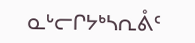ᓇᒡᓕᒋᔭᒃᓴᕆᕔᑦ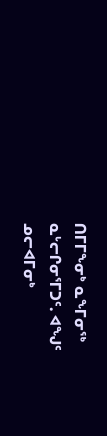ᑎᒥᒥᖕᓂᒃ ᓇᖕᒥᓂᖅ ᓇᒡᓕᒋᓂᕐᒥᑐᑦ. ᐊᖑᑦ ᓄᓕᐊᒥᓂᒃ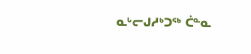ᓇᒡᓕᒍᓱᒃᑐᖅ ᑖᓐᓇ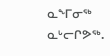ᓇᖕᒥᓂᖅ ᓇᒡᓕᒋᕗᖅ.